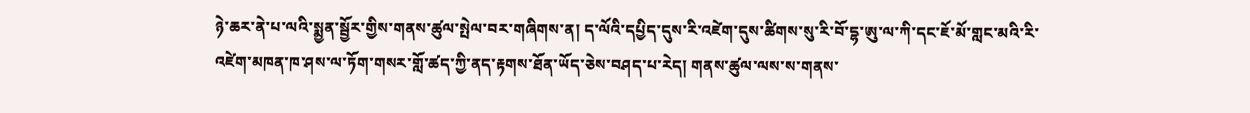ཉེ་ཆར་ནེ་པ་ལའི་སྨྱན་སྦྱོར་གྱིས་གནས་ཚུལ་སྤེལ་བར་གཞིགས་ན། ད་ལོའི་དཔྱིད་དུས་རི་འཛེག་དུས་ཚིགས་སུ་རི་བོ་དྷ་ཨུ་ལ་ཀི་དང་ཇོ་མོ་གླང་མའི་རི་འཛེག་མཁན་ཁ་ཤས་ལ་ཏོག་གསར་གློ་ཚད་ཀྱི་ནད་རྟགས་ཐོན་ཡོད་ཅེས་བཤད་པ་རེད། གནས་ཚུལ་ལས་ས་གནས་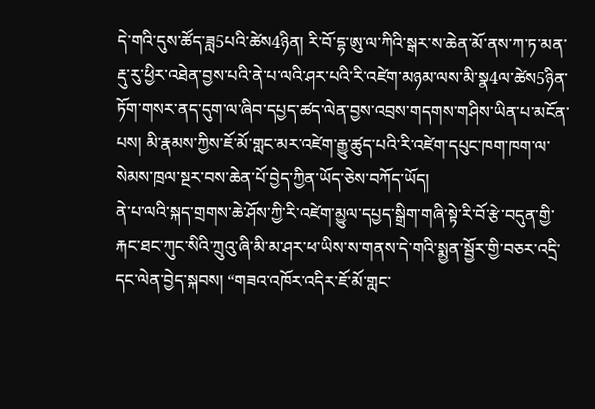དེ་གའི་དུས་ཚོད་ཟླ5པའི་ཚེས4ཉིན། རི་བོ་དྷ་ཨུ་ལ་ཀིའི་སྒར་ས་ཆེན་མོ་ནས་ཀ་ཏ་མན་རྡུ་རུ་ཕྱིར་འཐེན་བྱས་པའི་ནེ་པ་ལའི་ཤར་པའི་རི་འཛེག་མཉམ་ལས་མི་སྣ4ལ་ཚེས5ཉིན་ཏོག་གསར་ནད་དུག་ལ་ཞིབ་དཔྱད་ཚད་ལེན་བྱས་འབྲས་གདགས་གཤིས་ཡིན་པ་མངོན་པས། མི་རྣམས་ཀྱིས་ཇོ་མོ་གླང་མར་འཛེག་རྒྱུ་ཚུད་པའི་རི་འཛེག་དཔུང་ཁག་ཁག་ལ་སེམས་ཁྲལ་སྔར་བས་ཆེན་པོ་བྱེད་ཀྱིན་ཡོད་ཅེས་བཀོད་ཡོད།
ནེ་པ་ལའི་སྐད་གྲགས་ཆེ་ཤོས་ཀྱི་རི་འཛེག་མྱུལ་དཔྱད་སྒྲིག་གཞི་སྟེ་རི་བོ་རྩེ་བདུན་གྱི་རྐང་ཐང་ཀུང་སིའི་ཀྲུའུ་ཞི་མི་མ་ཤར་ཕ་ཡིས་ས་གནས་དེ་གའི་སྨྱན་སྦྱོར་གྱི་བཅར་འདྲི་དང་ལེན་བྱེད་སྐབས། “གཟའ་འཁོར་འདིར་ཇོ་མོ་གླང་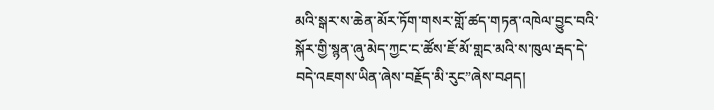མའི་སྒར་ས་ཆེན་མོར་ཏོག་གསར་གློ་ཚད་གཏན་འཁེལ་བྱུང་བའི་སྐོར་གྱི་སྙན་ཞུ་མེད་ཀྱང་ང་ཚོས་ཇོ་མོ་གླང་མའི་ས་ཁུལ་རྦད་དེ་བདེ་འཇགས་ཡིན་ཞེས་བརྗོད་མི་རུང”ཞེས་བཤད།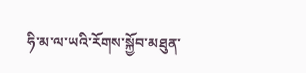ཧི་མ་ལ་ཡའི་རོགས་སྐྱོབ་མཐུན་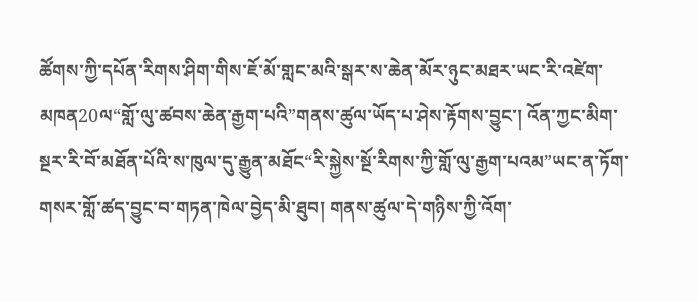ཚོགས་ཀྱི་དཔོན་རིགས་ཤིག་གིས་ཇོ་མོ་གླང་མའི་སྒར་ས་ཆེན་མོར་ཉུང་མཐར་ཡང་རི་འཛེག་མཁན20ལ“གློ་ལུ་ཚབས་ཆེན་རྒྱག་པའི”གནས་ཚུལ་ཡོད་པ་ཤེས་རྟོགས་བྱུང་། འོན་ཀྱང་མིག་སྔར་རི་བོ་མཐོན་པོའི་ས་ཁུལ་དུ་རྒྱུན་མཐོང“རི་སྐྱེས་སྔོ་རིགས་ཀྱི་གློ་ལུ་རྒྱག་པའམ”ཡང་ན་ཏོག་གསར་གློ་ཚད་བྱུང་བ་གཏན་ཁེལ་བྱེད་མི་ཐུབ། གནས་ཚུལ་དེ་གཉིས་ཀྱི་འོག་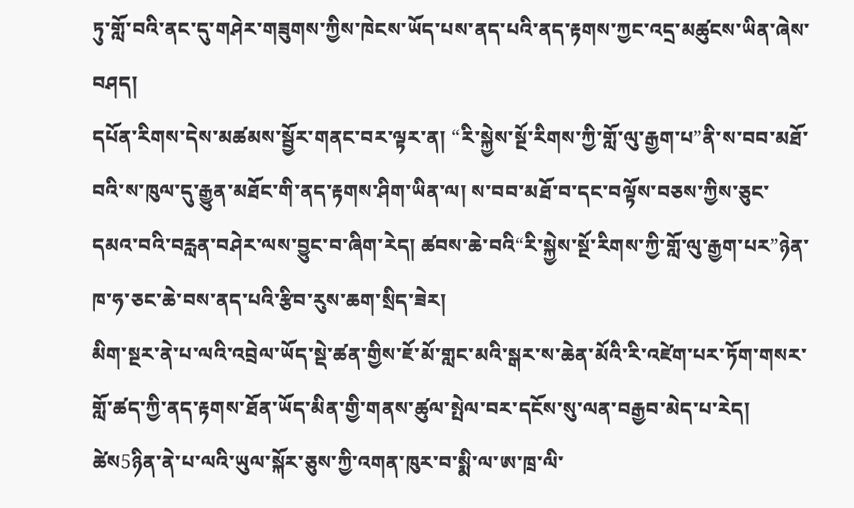ཏུ་གློ་བའི་ནང་དུ་གཤེར་གཟུགས་ཀྱིས་ཁེངས་ཡོད་པས་ནད་པའི་ནད་རྟགས་ཀྱང་འདྲ་མཚུངས་ཡིན་ཞེས་བཤད།
དཔོན་རིགས་དེས་མཚམས་སྦྱོར་གནང་བར་ལྟར་ན། “རི་སྐྱེས་སྔོ་རིགས་ཀྱི་གློ་ལུ་རྒྱག་པ”ནི་ས་བབ་མཐོ་བའི་ས་ཁུལ་དུ་རྒྱུན་མཐོང་གི་ནད་རྟགས་ཤིག་ཡིན་ལ། ས་བབ་མཐོ་བ་དང་བལྟོས་བཅས་ཀྱིས་ཅུང་དམའ་བའི་བརླན་བཤེར་ལས་བྱུང་བ་ཞིག་རེད། ཚབས་ཆེ་བའི“རི་སྐྱེས་སྔོ་རིགས་ཀྱི་གློ་ལུ་རྒྱག་པར”ཉེན་ཁ་ཧ་ཅང་ཆེ་བས་ནད་པའི་རྩིབ་རུས་ཆག་སྲིད་ཟེར།
མིག་སྔར་ནེ་པ་ལའི་འབྲེལ་ཡོད་སྡེ་ཚན་གྱིས་ཇོ་མོ་གླང་མའི་སྒར་ས་ཆེན་མོའི་རི་འཛེག་པར་ཏོག་གསར་གློ་ཚད་ཀྱི་ནད་རྟགས་ཐོན་ཡོད་མིན་གྱི་གནས་ཚུལ་སྤེལ་བར་དངོས་སུ་ལན་བརྒྱབ་མེད་པ་རེད། ཚེས5ཉིན་ནེ་པ་ལའི་ཡུལ་སྐོར་ཅུས་ཀྱི་འགན་ཁུར་བ་སྨི་ལ་ཨ་ཁྲ་ལི་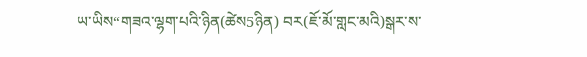ཡ་ཡིས“གཟའ་ལྷག་པའི་ཉིན(ཚེས5ཉིན) བར(ཇོ་མོ་གླང་མའི)སྒར་ས་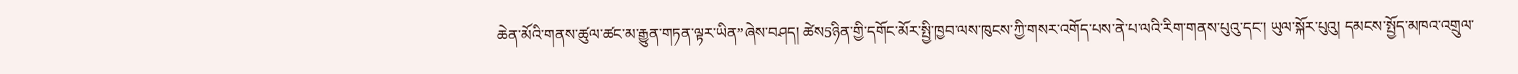ཆེན་མོའི་གནས་ཚུལ་ཚང་མ་རྒྱུན་གཏན་ལྟར་ཡིན”ཞེས་བཤད། ཚེས5ཉིན་གྱི་དགོང་མོར་སྤྱི་ཁྱབ་ལས་ཁུངས་ཀྱི་གསར་འགོད་པས་ནེ་པ་ལའི་རིག་གནས་པུའུ་དང་། ཡུལ་སྐོར་པུའུ། དམངས་སྤྱོད་མཁའ་འགྲུལ་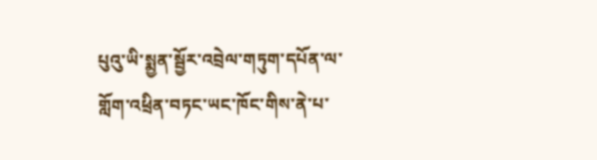པུའུ་ཡི་སྨྱན་སྦྱོར་འབྲེལ་གཏུག་དཔོན་ལ་གློག་འཕྲིན་བཏང་ཡང་ཁོང་གིས་ནེ་པ་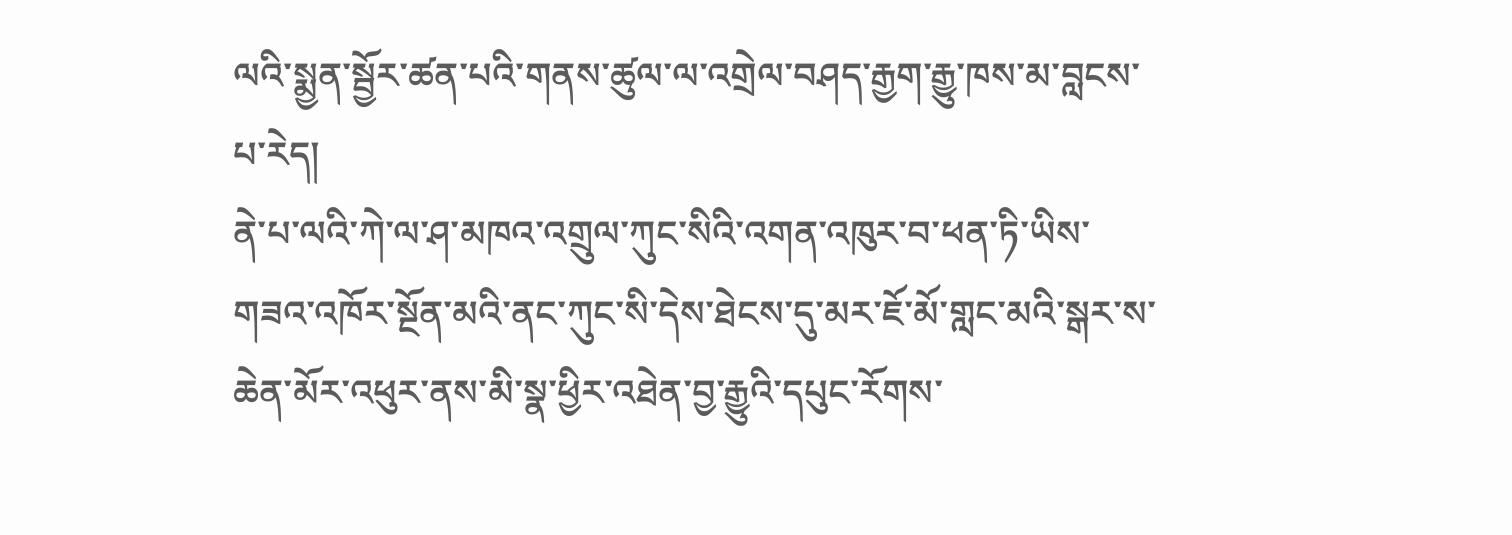ལའི་སྨྱན་སྦྱོར་ཚན་པའི་གནས་ཚུལ་ལ་འགྲེལ་བཤད་རྒྱག་རྒྱུ་ཁས་མ་བླངས་པ་རེད།
ནེ་པ་ལའི་ཀེ་ལ་ཤ་མཁའ་འགྲུལ་ཀུང་སིའི་འགན་འཁུར་བ་ཕན་ཏི་ཡིས་གཟའ་འཁོར་སྔོན་མའི་ནང་ཀུང་སི་དེས་ཐེངས་དུ་མར་ཇོ་མོ་གླང་མའི་སྒར་ས་ཆེན་མོར་འཕུར་ནས་མི་སྣ་ཕྱིར་འཐེན་བྱ་རྒྱུའི་དཔུང་རོགས་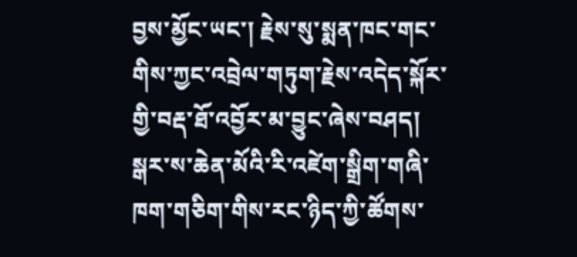བྱས་མྱོང་ཡང་། རྗེས་སུ་སྨན་ཁང་གང་གིས་ཀྱང་འབྲེལ་གཏུག་རྗེས་འདེད་སྐོར་གྱི་བརྡ་ཐོ་འབྱོར་མ་བྱུང་ཞེས་བཤད།
སྒར་ས་ཆེན་མོའི་རི་འཛེག་སྒྲིག་གཞི་ཁག་གཅིག་གིས་རང་ཉིད་ཀྱི་ཚོགས་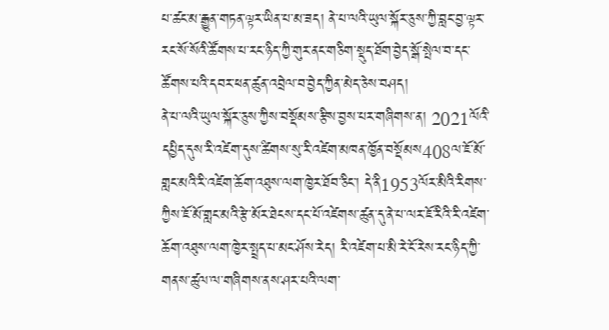པ་ཚང་མ་རྒྱུན་གཏན་ལྟར་ཡིན་པ་མ་ཟད། ནེ་པ་ལའི་ཡུལ་སྐོར་ཅུས་ཀྱི་བླང་བྱ་ལྟར་རང་སོ་སོའི་ཚོགས་པ་རང་ཉིད་ཀྱི་གུར་ནང་གཅིག་སྡུད་ཐོག་བྱེད་སྒོ་སྤེལ་བ་དང་ཚོགས་པའི་དབར་ཕན་ཚུན་འབྲེལ་བ་བྱེད་ཀྱིན་མེད་ཅེས་བཤད།
ནེ་པ་ལའི་ཡུལ་སྐོར་ཅུས་ཀྱིས་བསྡོམས་རྩིས་བྱས་པར་གཞིགས་ན། 2021ལོའི་དཔྱིད་དུས་རི་འཛེག་དུས་ཚིགས་སུ་རི་འཛེག་མཁན་ཁྱོན་བསྡོམས408ལ་ཇོ་མོ་གླང་མའི་རི་འཛེག་ཆོག་འཐུས་ལག་ཁྱེར་ཐོབ་ཅིང་། དེ་ནི1953ལོར་མིའི་རིགས་ཀྱིས་ཇོ་མོ་གླང་མའི་རྩེ་མོར་ཐེངས་དང་པོ་འཛེགས་ཚུན་དུ་ནེ་པ་ལར་ཇོ་རིའི་རི་འཛེག་ཆོག་འཐུས་ལག་ཁྱེར་སྤྲད་པ་མང་ཤོས་རེད། རི་འཛེག་པ་མི་རེ་ངོ་རེས་རང་ཉིད་ཀྱི་གནས་ཚུལ་ལ་གཞིགས་ནས་ཤར་པའི་ལག་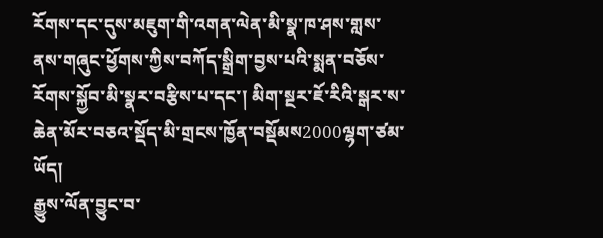རོགས་དང་དུས་མཇུག་གི་འགན་ལེན་མི་སྣ་ཁ་ཤས་གླས་ནས་གཞུང་ཕྱོགས་ཀྱིས་བཀོད་སྒྲིག་བྱས་པའི་སྨན་བཅོས་རོགས་སྐྱོབ་མི་སྣར་བརྩིས་པ་དང་། མིག་སྔར་ཇོ་རིའི་སྒར་ས་ཆེན་མོར་བཅའ་སྡོད་མི་གྲངས་ཁྱོན་བསྡོམས2000ལྷག་ཙམ་ཡོད།
རྒྱུས་ལོན་བྱུང་བ་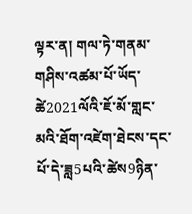ལྟར་ན། གལ་ཏེ་གནམ་གཤིས་འཚམ་པོ་ཡོད་ཚེ2021ལོའི་ཇོ་མོ་གླང་མའི་ཐོག་འཛེག་ཐེངས་དང་པོ་དེ་ཟླ5པའི་ཚེས9ཉིན་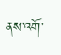ནས་འགོ་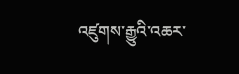འཛུགས་རྒྱུའི་འཆར་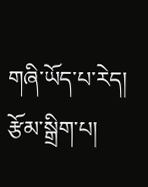གཞི་ཡོད་པ་རེད།
རྩོམ་སྒྲིག་པ།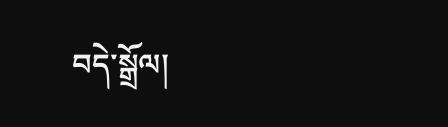བདེ་སྒྲོལ།